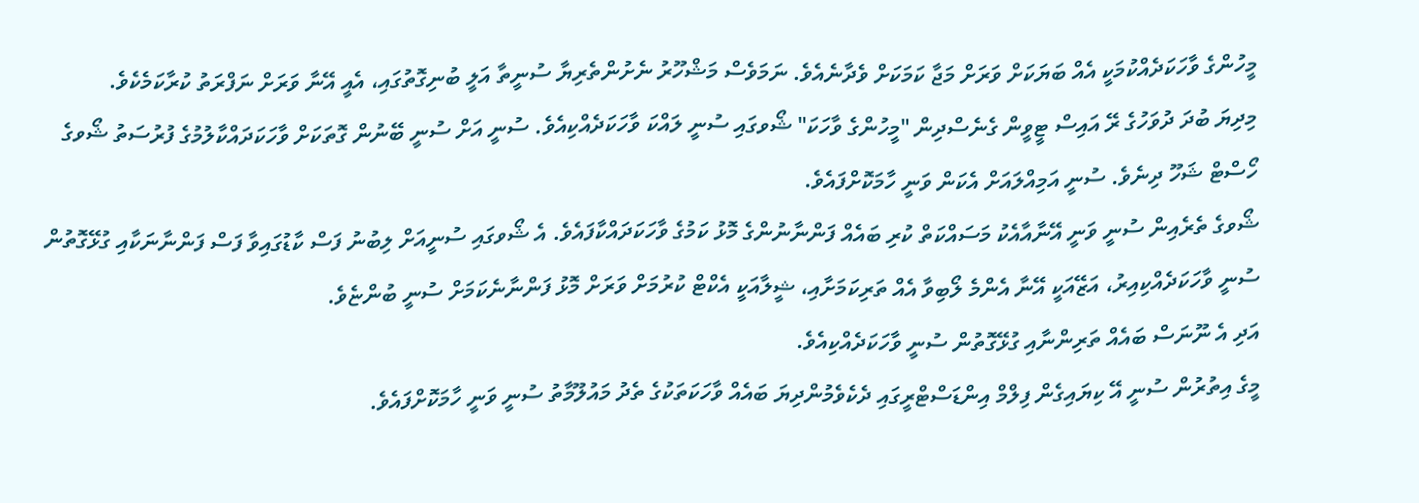މީހުންގެ ވާހަކަދެއްކުމަކީ އެއް ބަޔަކަށް ވަރަށް މަޖާ ކަމަކަށް ވެދާނެއެވެ. ނަމަވެސް މަޝްހޫރު ނެށުންތެރިޔާ ސުނީތާ އަލީ ބުނިގޮތުގައި، އެއީ އޭނާ ވަރަށް ނަފްރަތު ކުރާކަމެކެވެ.
މިދިޔަ ބުދަ ދުވަހުގެ ރޭ އައިސް ޓީވީން ގެނެސްދިން "މީހުންގެ ވާހަކަ" ޝޯވގައި ސުނީ ލައްކަ ވާހަކަދެއްކިއެވެ. ސުނީ އަށް ސުނީ ބޭނުން ގޮތަކަށް ވާހަކަދައްކާލުމުގެ ފުރުސަތު ޝޯވގެ ހޯސްޓް ޝަހޫ ދިނެވެ. ސުނީ އަމިއްލައަށް އެކަން ވަނީ ހާމަކޮށްފައެވެ.
ޝޯވގެ ތެރެއިން ސުނީ ވަނީ އޭނާއާއެކު މަސައްކަތް ކުރި ބައެއް ފަންނާނުންގެ މޮޅު ކަމުގެ ވާހަކަދައްކާފައެވެ. އެ ޝޯވގައި ސުނީއަށް ލިބުނު ފަސް ކާޑުގައިވާ ފަސް ފަންނާނަކާއި ގުޅޭގޮތުން ސުނީ ވާހަކަދެއްކިއިރު، އަޒޭއަކީ އޭނާ އެންމެ ލޯބިވާ އެއް ތަރިކަމަށާއި، ޝީލާއަކީ އެކްޓް ކުރުމަށް ވަރަށް މޮޅު ފަންނާނެކަމަށް ސުނީ ބުންޏެވެ.
އަދި އެ ނޫނަސް ބައެއް ތަރިންނާއި ގުޅޭގޮތުން ސުނީ ވާހަކަދެއްކިއެވެ.
މީގެ އިތުރުން ސުނީ އޭ ކިޔައިގެން ފިލްމް އިންޑަސްޓްރީގައި ދެކެވެމުންދިޔަ ބައެއް ވާހަކަތަކުގެ ތެދު މައުލޫމާތު ސުނީ ވަނީ ހާމަކޮށްފައެވެ.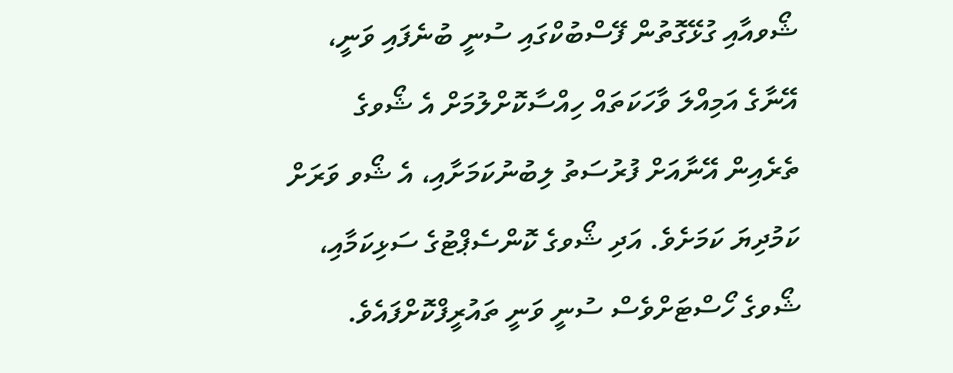ޝޯވއާއި ގުޅޭގޮތުން ފޭސްބުކްގައި ސުނީ ބުނެފައި ވަނީ، އޭނާގެ އަމިއްލަ ވާހަކަތައް ހިއްސާކޮށްލުމަށް އެ ޝޯވގެ ތެރެއިން އޭނާއަށް ފުރުސަތު ލިބުނުކަމަށާއި، އެ ޝޯވ ވަރަށް ކަމުދިޔަ ކަމަށެވެ. އަދި ޝޯވގެ ކޮންސެޕްޓުގެ ސަޅިކަމާއި، ޝޯވގެ ހޯސްޓަށްވެސް ސުނީ ވަނީ ތައުރީފްކޮށްފައެވެ.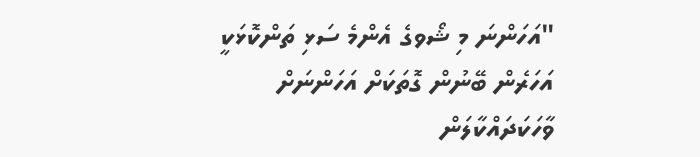"އަހަންނަ މި ޝޯވގެ އެންމެ ސަޅި ތަންކޮޅަކީ އަހަރެން ބޭނުން ގޮތަކަށް އަހަންނަށް ވާހަކަދައްކާލަން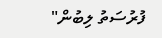ފުރުސަތު ލިބުން"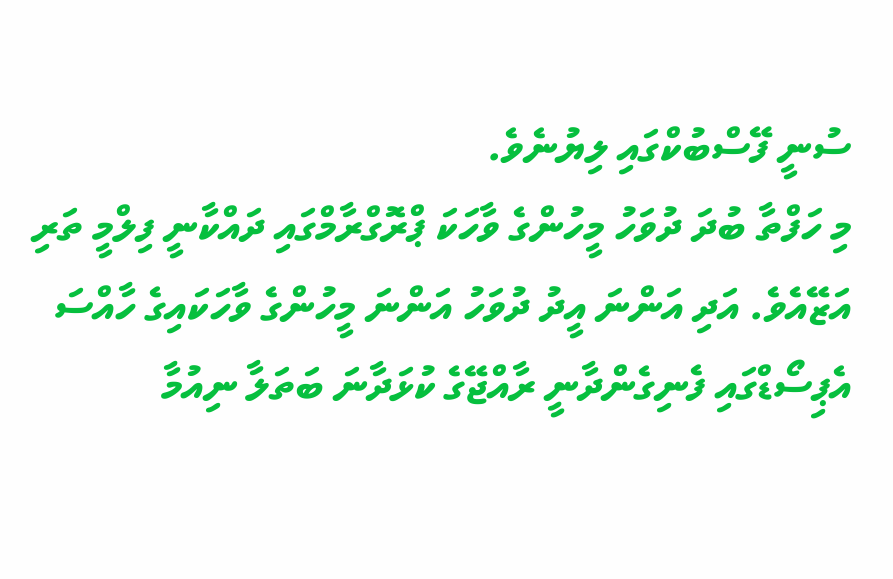ސުނީ ފޭސްބުކްގައި ލިޔުނެވެ.
މި ހަފްތާ ބުދަ ދުވަހު މީހުންގެ ވާހަކަ ޕްރޮގްރާމްގައި ދައްކާނީ ފިލްމީ ތަރި އަޒޭއެވެ. އަދި އަންނަ އީދު ދުވަހު އަންނަ މީހުންގެ ވާހަކައިގެ ހާއްސަ އެޕިސޯޑްގައި ފެނިގެންދާނީ ރާއްޖޭގެ ކުޅަދާނަ ބަތަލާ ނިއުމާ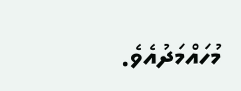މުހައްމަދުއެވެ.